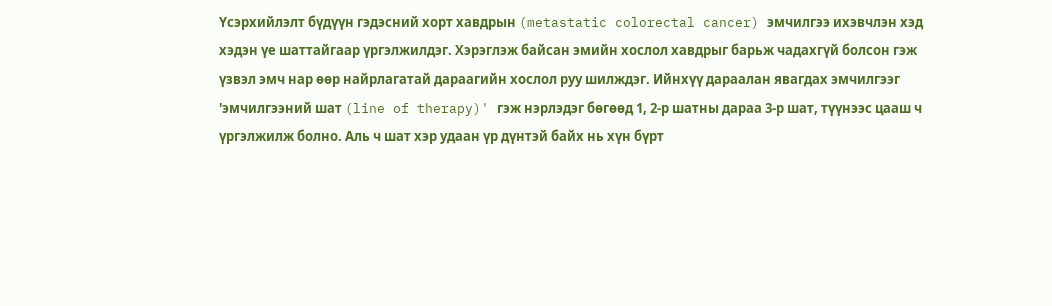Үсэрхийлэлт бүдүүн гэдэсний хорт хавдрын (metastatic colorectal cancer) эмчилгээ ихэвчлэн хэд хэдэн үе шаттайгаар үргэлжилдэг. Хэрэглэж байсан эмийн хослол хавдрыг барьж чадахгүй болсон гэж үзвэл эмч нар өөр найрлагатай дараагийн хослол руу шилждэг. Ийнхүү дараалан явагдах эмчилгээг 'эмчилгээний шат (line of therapy)' гэж нэрлэдэг бөгөөд 1, 2-р шатны дараа 3-р шат, түүнээс цааш ч үргэлжилж болно. Аль ч шат хэр удаан үр дүнтэй байх нь хүн бүрт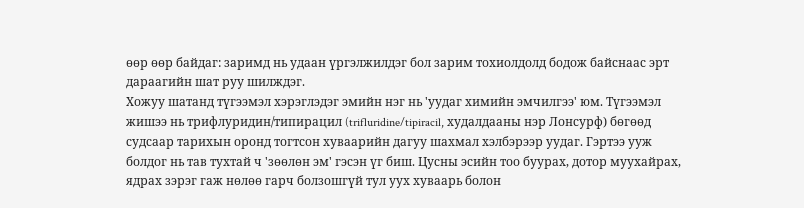өөр өөр байдаг: заримд нь удаан үргэлжилдэг бол зарим тохиолдолд бодож байснаас эрт дараагийн шат руу шилждэг.
Хожуу шатанд түгээмэл хэрэглэдэг эмийн нэг нь 'уудаг химийн эмчилгээ' юм. Түгээмэл жишээ нь трифлуридин/типирацил (trifluridine/tipiracil, худалдааны нэр Лонсурф) бөгөөд судсаар тарихын оронд тогтсон хуваарийн дагуу шахмал хэлбэрээр уудаг. Гэртээ ууж болдог нь тав тухтай ч 'зөөлөн эм' гэсэн үг биш. Цусны эсийн тоо буурах, дотор муухайрах, ядрах зэрэг гаж нөлөө гарч болзошгүй тул уух хуваарь болон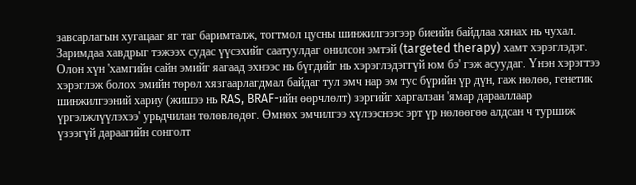завсарлагын хугацааг яг таг баримталж, тогтмол цусны шинжилгээгээр биеийн байдлаа хянах нь чухал. Заримдаа хавдрыг тэжээх судас үүсэхийг саатуулдаг онилсон эмтэй (targeted therapy) хамт хэрэглэдэг.
Олон хүн 'хамгийн сайн эмийг яагаад эхнээс нь бүгдийг нь хэрэглэдэггүй юм бэ' гэж асуудаг. Үнэн хэрэгтээ хэрэглэж болох эмийн төрөл хязгаарлагдмал байдаг тул эмч нар эм тус бүрийн үр дүн, гаж нөлөө, генетик шинжилгээний хариу (жишээ нь RAS, BRAF-ийн өөрчлөлт) зэргийг харгалзан 'ямар дарааллаар үргэлжлүүлэхээ' урьдчилан төлөвлөдөг. Өмнөх эмчилгээ хүлээснээс эрт үр нөлөөгөө алдсан ч туршиж үзээгүй дараагийн сонголт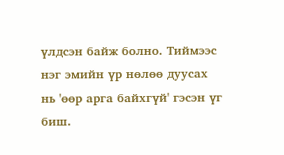үлдсэн байж болно. Тиймээс нэг эмийн үр нөлөө дуусах нь 'өөр арга байхгүй' гэсэн үг биш.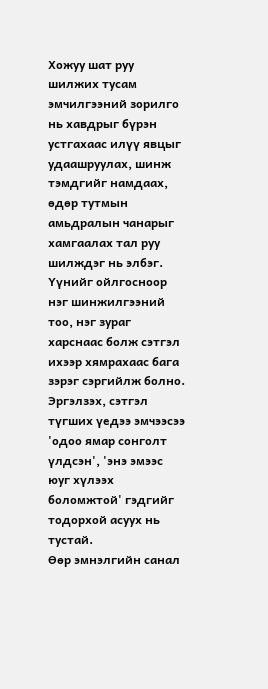Хожуу шат руу шилжих тусам эмчилгээний зорилго нь хавдрыг бүрэн устгахаас илүү явцыг удаашруулах, шинж тэмдгийг намдаах, өдөр тутмын амьдралын чанарыг хамгаалах тал руу шилждэг нь элбэг. Үүнийг ойлгосноор нэг шинжилгээний тоо, нэг зураг харснаас болж сэтгэл ихээр хямрахаас бага зэрэг сэргийлж болно. Эргэлзэх, сэтгэл түгших үедээ эмчээсээ 'одоо ямар сонголт үлдсэн', 'энэ эмээс юуг хүлээх боломжтой' гэдгийг тодорхой асуух нь тустай.
Өөр эмнэлгийн санал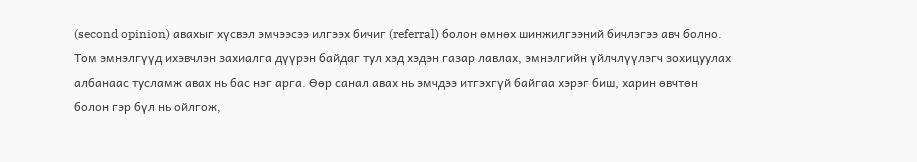(second opinion) авахыг хүсвэл эмчээсээ илгээх бичиг (referral) болон өмнөх шинжилгээний бичлэгээ авч болно. Том эмнэлгүүд ихэвчлэн захиалга дүүрэн байдаг тул хэд хэдэн газар лавлах, эмнэлгийн үйлчлүүлэгч зохицуулах албанаас тусламж авах нь бас нэг арга. Өөр санал авах нь эмчдээ итгэхгүй байгаа хэрэг биш, харин өвчтөн болон гэр бүл нь ойлгож,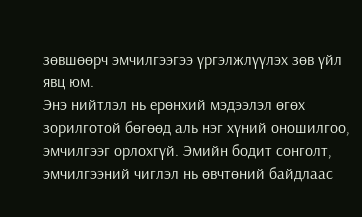зөвшөөрч эмчилгээгээ үргэлжлүүлэх зөв үйл явц юм.
Энэ нийтлэл нь ерөнхий мэдээлэл өгөх зорилготой бөгөөд аль нэг хүний оношилгоо, эмчилгээг орлохгүй. Эмийн бодит сонголт, эмчилгээний чиглэл нь өвчтөний байдлаас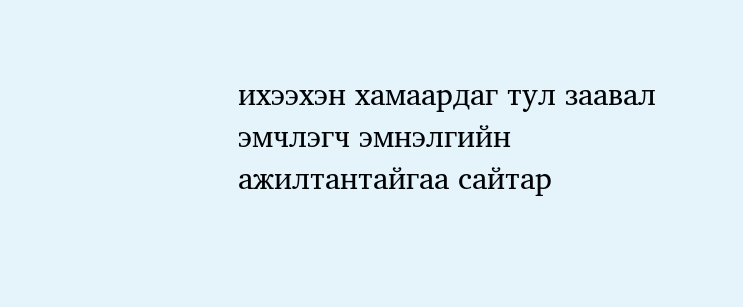ихээхэн хамаардаг тул заавал эмчлэгч эмнэлгийн ажилтантайгаа сайтар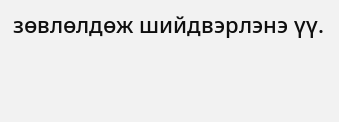зөвлөлдөж шийдвэрлэнэ үү.